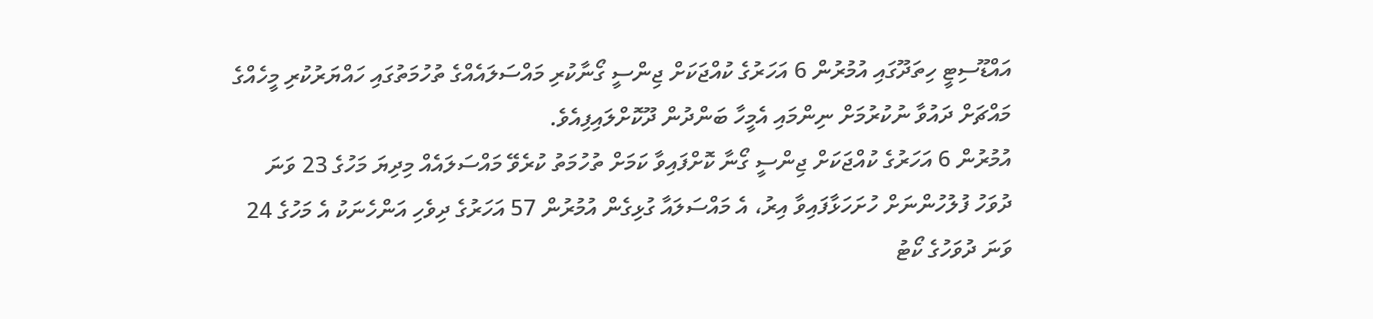އައްޑޫސިޓީ ހިތަދޫގައި އުމުރުން 6 އަހަރުގެ ކުއްޖަކަށް ޖިންސީ ގޯނާކުރި މައްސަލައެއްގެ ތުހުމަތުގައި ހައްޔަރުކުރި މީހެއްގެ މައްޗަށް ދައުވާ ނުކުރުމަށް ނިންމައި އެމީހާ ބަންދުން ދޫކޮށްލައިފިއެވެ.
އުމުރުން 6 އަހަރުގެ ކުއްޖަކަށް ޖިންސީ ގޯނާ ކޮށްފައިވާ ކަމަށް ތުހުމަތު ކުރެވޭ މައްސަލައެއް މިދިޔަ މަހުގެ 23 ވަނަ ދުވަހު ފުލުހުންނަށް ހުށަހަޅާފައިވާ އިރު، އެ މައްސަލައާ ގުޅިގެން އުމުރުން 57 އަހަރުގެ ދިވެހި އަންހެނަކު އެ މަހުގެ 24 ވަނަ ދުވަހުގެ ކޯޓު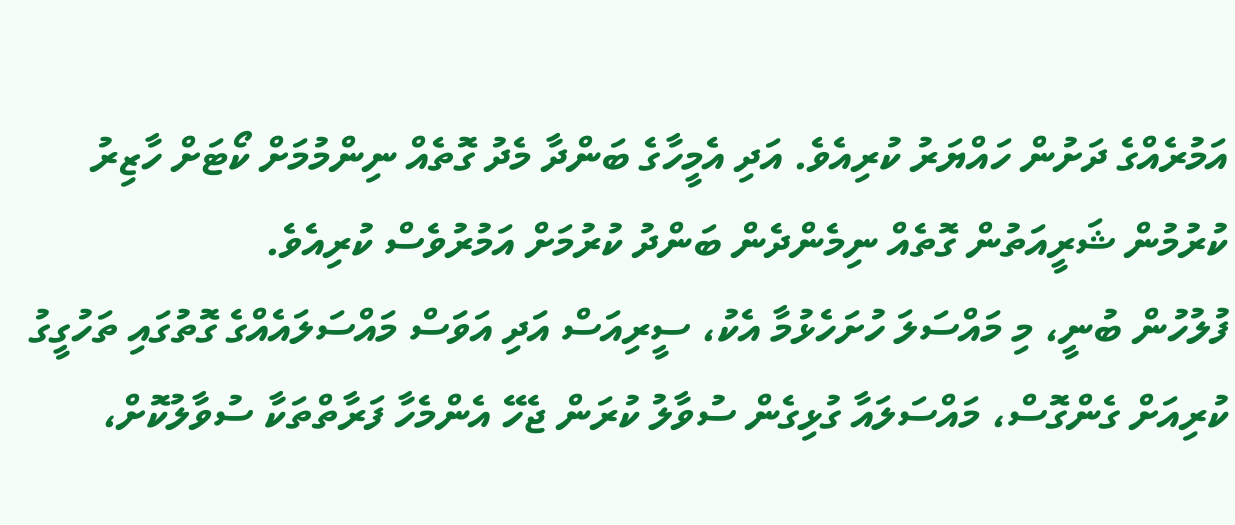އަމުރެއްގެ ދަށުން ހައްޔަރު ކުރިއެވެ. އަދި އެމީހާގެ ބަންދާ މެދު ގޮތެއް ނިންމުމަށް ކޯޓަށް ހާޒިރު ކުރުމުން ޝަރީއަތުން ގޮތެއް ނިމެންދެން ބަންދު ކުރުމަށް އަމުރުވެސް ކުރިއެވެ.
ފުލުހުން ބުނީ، މި މައްސަލަ ހުށަހެޅުމާ އެކު، ސީރިއަސް އަދި އަވަސް މައްސަލައެއްގެ ގޮތުގައި ތަހުގީގު ކުރިއަށް ގެންގޮސް، މައްސަލައާ ގުޅިގެން ސުވާލު ކުރަން ޖެހޭ އެންމެހާ ފަރާތްތަކާ ސުވާލުކޮށް،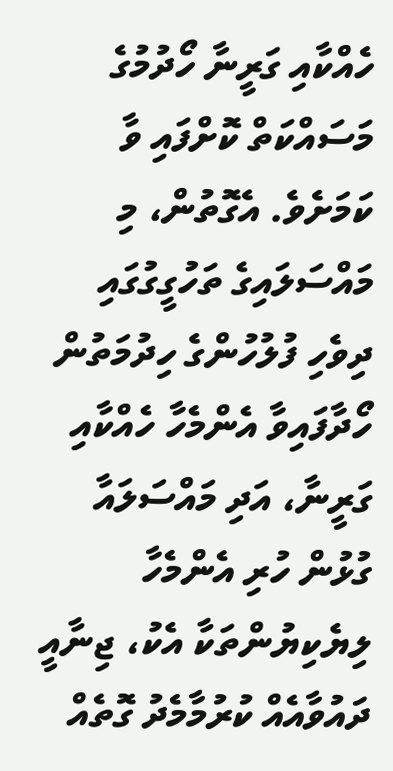ހެއްކާއި ގަރީނާ ހޯދުމުގެ މަސައްކަތް ކޮށްފައި ވާ ކަމަށެވެ. އެގޮތުން، މި މައްސަލައިގެ ތަހުގީގުގައި ދިވެހި ފުލުހުންގެ ހިދުމަތުން ހޯދާފައިވާ އެންމެހާ ހެއްކާއި ގަރީނާ، އަދި މައްސަލައާ ގުޅުން ހުރި އެންމެހާ ލިޔެކިޔުންތަކާ އެކު، ޖިނާއީ ދައުވާއެއް ކުރުމާމެދު ގޮތެއް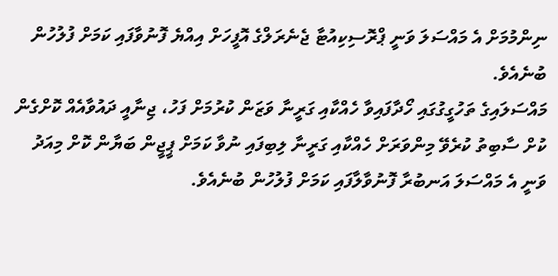ނިންމުމަށް އެ މައްސަލަ ވަނީ ޕްރޮސިކިއުޓާ ޖެނެރަލްގެ އޮފީހަށް އިއްޔެ ފޮނުވާފައި ކަމަށް ފުލުހުން ބުނެއެވެ.
މައްސަލައިގެ ތަހުގީގުގައި ހޯދާފައިވާ ހެއްކާއި ގަރީނާ ވަޒަން ކުރުމަށް ފަހު، ޖިނާއީ ދައުވާއެއް ކޮށްގެން ކުށް ސާބިތު ކުރެވޭ މިންވަރަށް ހެއްކާއި ގަރީނާ ލިބިފައި ނުވާ ކަމަށް ޕީޖީން ބަޔާން ކޮށް މިއަދު ވަނީ އެ މައްސަލަ އަނބުރާ ފޮނުވާލާފައި ކަމަށް ފުލުހުން ބުނެއެވެ.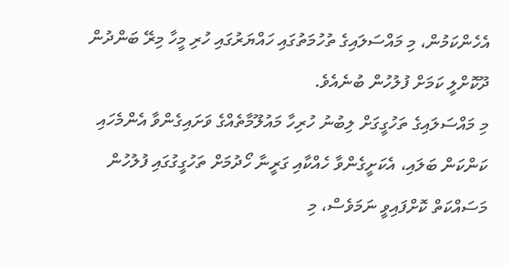އެހެންކަމުން، މި މައްސަލައިގެ ތުހުމަތުގައި ހައްޔަރުގައި ހުރި މީހާ މިރޭ ބަންދުން ދޫކޮށްލީ ކަމަށް ފުލުހުން ބުނެއެވެ.
މި މައްސަލައިގެ ތަހުގީގަށް ލިބުނު ހުރިހާ މައުލޫމާތެއްގެ ވަށައިގެންވާ އެންމެހައި ކަންކަން ބަލައި، އެކަށީގެންވާ ހެއްކާއި ގަރީނާ ހޯދުމަށް ތަހުގީގުގައި ފުލުހުން މަސައްކަތް ކޮށްފައިވީ ނަމަވެސް، މި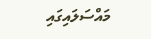މައްސަލައިގައި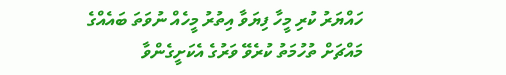ހައްޔަރު ކުރި މީހާ ފިޔަވާ އިތުރު މީހެއް ނުވަތަ ބައެއްގެ މައްޗަށް ތުހުމަތު ކުރެވޭ ވަރުގެ އެކަށީގެންވާ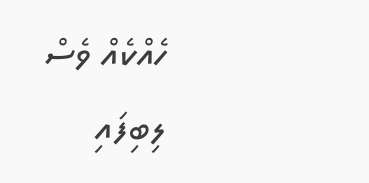ހެއްކެއް ވެސް ލިބިފައި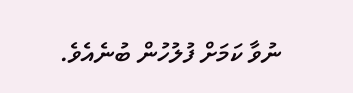ނުވާ ކަމަށް ފުލުހުން ބުނެއެވެ.